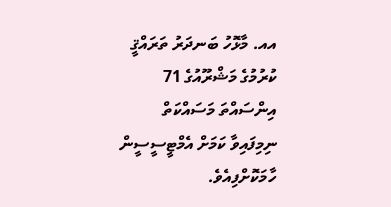އއ. މާޅޮހު ބަނދަރު ތަރައްޤީ ކުރުމުގެ މަޝްރޫއުގެ 71 އިންސައްތަ މަސައްކަތް ނިމިފައިވާ ކަމަށް އެމްޓީސީސީން ހާމަކޮށްފިއެވެ.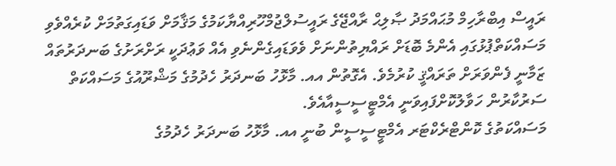ރައީސް އިބްރާހިމް މުޙައްމަދު ޞާލިޙް ރާއްޖޭގެ ރައީސުލްޖުމްހޫރިއްޔާކަމުގެ މަޤާމަށް ވަޑައިގަތުމަށް ކުރެއްވެވި މަސައްކަތްޕުޅުގައި އެންމެ ބޮޑަށް ރައްޔިތުންނަށް ވެވަޑައިގެންނެވި އެއް ވަޢުދަކީ ރަށްރަށުގެ ބަނދަރުތައް ޒަމާނީ ފެންވަރަށް ތަރައްޤީ ކުރުމެވެ. އެގޮތުން އއ. މާޅޮހު ބަނދަރު ހެދުމުގެ މަޝްރޫއުގެ މަސައްކަތް ސަރުކާރުން ހަވާލުކޮށްފައިވަނީ އެމްޓީސީސީއާއެވެ.
މަސައްކަތުގެ ކޮންޓްރެކްޓަރ އެމްޓީސީސީން ބުނީ އއ. މާޅޮހު ބަނދަރު ހެދުމުގެ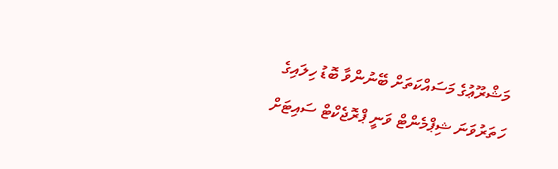މަޝްރޫޢުގެ މަސައްކަތަށް ބޭނުންވާ ބޮޑު ހިލައިގެ ހަތަރުވަނަ ޝިޕްމެންޓް ވަނީ ޕްރޮޖެކްޓް ސައިޓަށް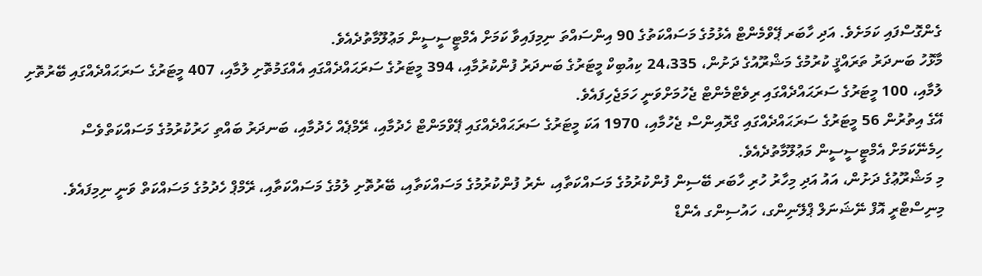ގެންގޮސްފައި ކަމަށެވެ. އަދި ހާބަރ ޕޭވްމެންޓް އެޅުމުގެ މަސައްކަތުގެ 90 އިންސައްތަ ނިމިފައިވާ ކަމަށް އެމްޓީސީސީން މަޢުލޫމާތުދެއެވެ.
މާޅޮހު ބަނދަރު ތަރައްޤީ ކުރުމުގެ މަޝްރޫއުގެ ދަށުން، 24،335 ކިއުބިކް މީޓަރުގެ ބަނދަރު ފުންކުރުމާއި، 394 މީޓަރުގެ ސަރަޙައްދެއްގައި އެއްގަމުތޮށި ލުމާއި، 407 މީޓަރުގެ ސަރަޙައްދެއްގައި ބޭރުތޮށި ލުމާއި، 100 މީޓަރުގެ ސަރަޙައްދެއްގައި ރިވެޓްމެންޓް ޖެހުމަށްވަނީ ހަމަޖެހިފައެވެ.
އޭގެ އިތުރުން 56 މީޓަރުގެ ސަރަޙައްދެއްގައި ގްރޮއިންސް ޖެހުމާއި، 1970 އަކަ މީޓަރުގެ ސަރަޙައްދެއްގައި ޕޭވްމަންޓް ހެދުމާއި، ރޭމްޕެއް ހެދުމާއި، ބަނދަރު ބައްތި ހަރުކުރުމުގެ މަސައްކަތްވެސް ހިމެނޭކަމަށް އެމްޓީސީސީން މަޢުލޫމާތުދެއެވެ.
މި މަޝްރޫޢުގެ ދަށުން، އައު އަދި މިހާރު ހުރި ހާބަރ ބޭސިން ފުންކުރުމުގެ މަސައްކަތާއި، ނެރު ފުންކުރުމުގެ މަސައްކަތާއި، ބޭރުތޮށި ލުމުގެ މަސައްކަތާއި، ރޭމްޕް ހެދުމުގެ މަސައްކަތް ވަނީ ނިމިފައެވެ.
މިނިސްޓްރީ އޮފް ނޭޝަނަލް ޕްލޭނިންގ، ހައުސިންގ އެންޑް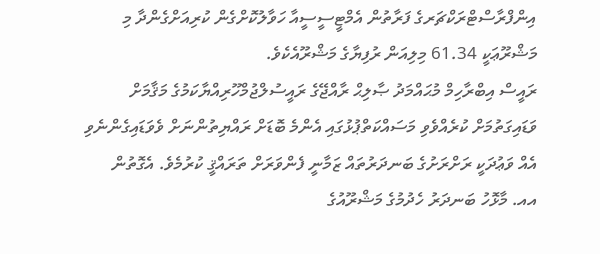އިންފްރާސްޓްރަކްޗަރގެ ފަރާތުން އެމްޓީސީސީއާ ހަވާލުކޮށްގެން ކުރިއަށްގެންދާ މި މަޝްރޫޢަކީ 61.34 މިލިއަން ރުފިޔާގެ މަޝްރޫއެކެވެ.
ރައީސް އިބްރާހިމް މުޙައްމަދު ޞާލިޙް ރާއްޖޭގެ ރައީސުލްޖުމްހޫރިއްޔާކަމުގެ މަޤާމަށް ވަޑައިގަތުމަށް ކުރެއްވެވި މަސައްކަތްޕުޅުގައި އެންމެ ބޮޑަށް ރައްޔިތުންނަށް ވެވަޑައިގެންނެވި އެއް ވަޢުދަކީ ރަށްރަށުގެ ބަނދަރުތައް ޒަމާނީ ފެންވަރަށް ތަރައްޤީ ކުރުމެވެ. އެގޮތުން އއ. މާޅޮހު ބަނދަރު ހެދުމުގެ މަޝްރޫއުގެ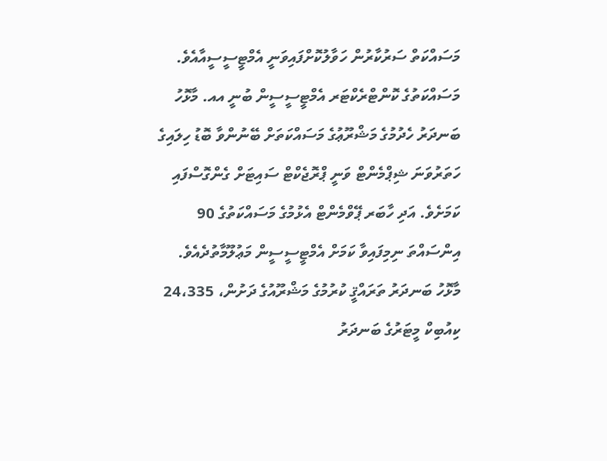މަސައްކަތް ސަރުކާރުން ހަވާލުކޮށްފައިވަނީ އެމްޓީސީސީއާއެވެ.
މަސައްކަތުގެ ކޮންޓްރެކްޓަރ އެމްޓީސީސީން ބުނީ އއ. މާޅޮހު ބަނދަރު ހެދުމުގެ މަޝްރޫޢުގެ މަސައްކަތަށް ބޭނުންވާ ބޮޑު ހިލައިގެ ހަތަރުވަނަ ޝިޕްމެންޓް ވަނީ ޕްރޮޖެކްޓް ސައިޓަށް ގެންގޮސްފައި ކަމަށެވެ. އަދި ހާބަރ ޕޭވްމެންޓް އެޅުމުގެ މަސައްކަތުގެ 90 އިންސައްތަ ނިމިފައިވާ ކަމަށް އެމްޓީސީސީން މަޢުލޫމާތުދެއެވެ.
މާޅޮހު ބަނދަރު ތަރައްޤީ ކުރުމުގެ މަޝްރޫއުގެ ދަށުން، 24،335 ކިއުބިކް މީޓަރުގެ ބަނދަރު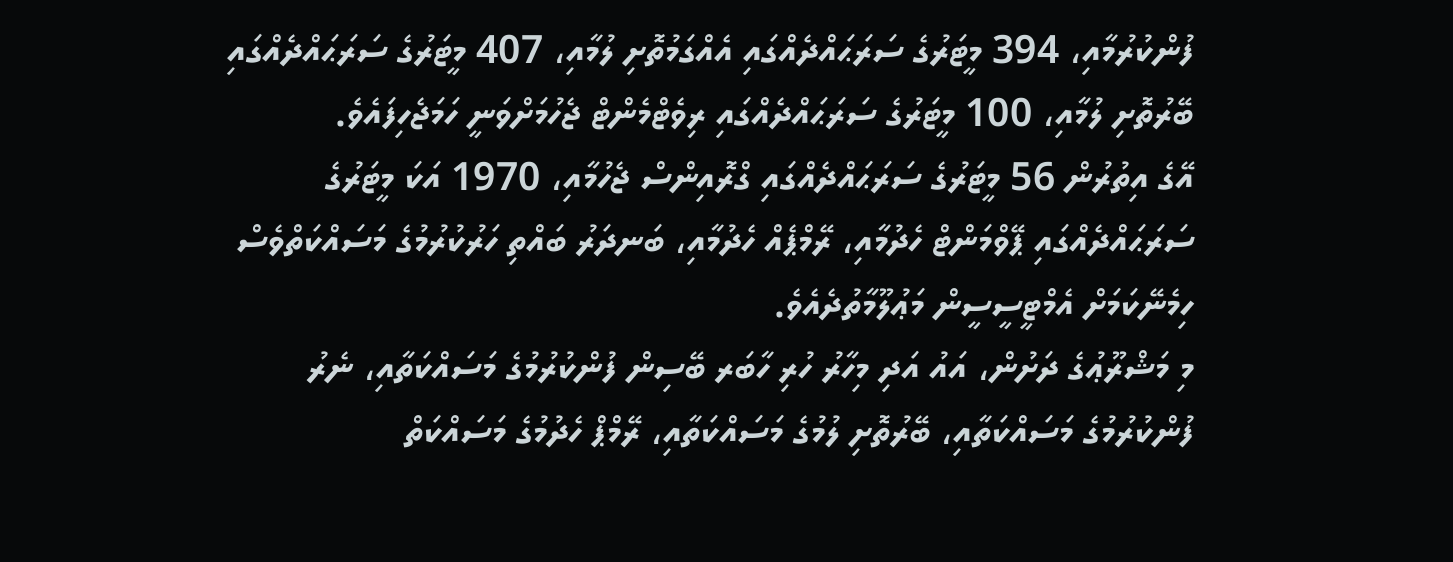ފުންކުރުމާއި، 394 މީޓަރުގެ ސަރަޙައްދެއްގައި އެއްގަމުތޮށި ލުމާއި، 407 މީޓަރުގެ ސަރަޙައްދެއްގައި ބޭރުތޮށި ލުމާއި، 100 މީޓަރުގެ ސަރަޙައްދެއްގައި ރިވެޓްމެންޓް ޖެހުމަށްވަނީ ހަމަޖެހިފައެވެ.
އޭގެ އިތުރުން 56 މީޓަރުގެ ސަރަޙައްދެއްގައި ގްރޮއިންސް ޖެހުމާއި، 1970 އަކަ މީޓަރުގެ ސަރަޙައްދެއްގައި ޕޭވްމަންޓް ހެދުމާއި، ރޭމްޕެއް ހެދުމާއި، ބަނދަރު ބައްތި ހަރުކުރުމުގެ މަސައްކަތްވެސް ހިމެނޭކަމަށް އެމްޓީސީސީން މަޢުލޫމާތުދެއެވެ.
މި މަޝްރޫޢުގެ ދަށުން، އައު އަދި މިހާރު ހުރި ހާބަރ ބޭސިން ފުންކުރުމުގެ މަސައްކަތާއި، ނެރު ފުންކުރުމުގެ މަސައްކަތާއި، ބޭރުތޮށި ލުމުގެ މަސައްކަތާއި، ރޭމްޕް ހެދުމުގެ މަސައްކަތް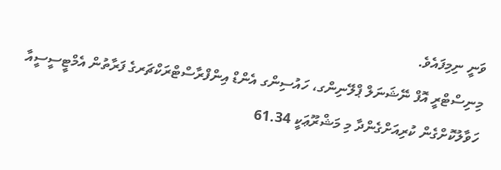ވަނީ ނިމިފައެވެ.
މިނިސްޓްރީ އޮފް ނޭޝަނަލް ޕްލޭނިންގ، ހައުސިންގ އެންޑް އިންފްރާސްޓްރަކްޗަރގެ ފަރާތުން އެމްޓީސީސީއާ ހަވާލުކޮށްގެން ކުރިއަށްގެންދާ މި މަޝްރޫޢަކީ 61.34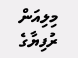މިލިއަން ރުފިޔާގެ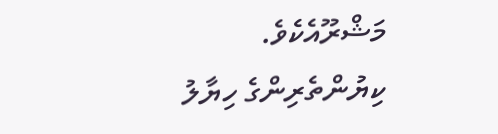މަޝްރޫއެކެވެ.
ކިޔުންތެރިންގެ ހިޔާލު